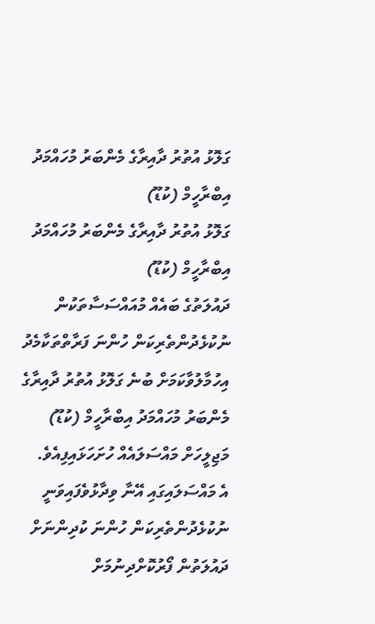ގަލޮޅު އުތުރު ދާއިރާގެ މެންބަރު މުހައްމަދު އިބްރާހީމް (ކުޑޫ)
ގަލޮޅު އުތުރު ދާއިރާގެ މެންބަރު މުހައްމަދު އިބްރާހީމް (ކުޑޫ)
ދައުލަތުގެ ބައެއް މުއައްސަސާތަކުން ނުކުޅެދުންތެރިކަން ހުންނަ ފަރާތްތަކާމެދު އިހުމާލުވާކަމަށް ބުނެ ގަލޮޅު އުތުރު ދާއިރާގެ މެންބަރު މުހައްމަދު އިބްރާހީމް (ކުޑޫ) މަޖިލީހަށް މައްސަލައެއް ހުށަހަޅައިފިއެވެ.
އެ މައްސަލައިގައި އޭނާ ވިދާޅުވެފައިވަނީ ނުކުޅެދުންތެރިކަން ހުންނަ ކުދިންނަށް ދައުލަތުން ފޯރުކޮށްދިނުމަށް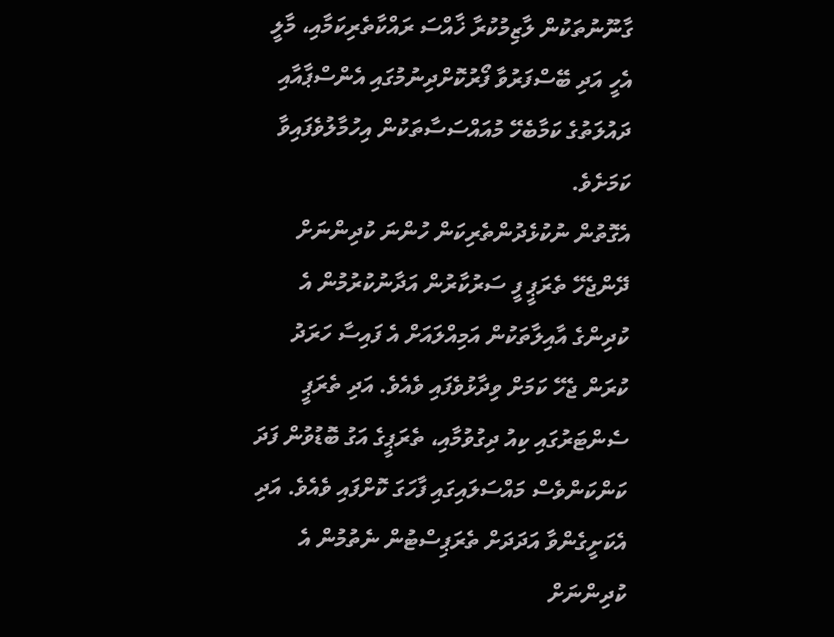ގާނޫނުތަކުން ލާޒިމުކުރާ ޚާއްސަ ރައްކާތެރިކަމާއި، މާލީ އެހީ އަދި ބޭސްފަރުވާ ފޯރުކޮށްދިނުމުގައި އެންސްޕާއާއި ދައުލަތުގެ ކަމާބެހޭ މުއައްސަސާތަކުން އިހުމާލުވެފައިވާ ކަމަށެވެ.
އެގޮތުން ނުކުޅެދުންތެރިކަން ހުންނަ ކުދިންނަށް ދޭންޖެހޭ ތެރަޕީ ފީ ސަރުކާރުން އަދާނުކުރުމުން އެ ކުދިންގެ އާއިލާތަކުން އަމިއްލައަށް އެ ފައިސާ ހަރަދު ކުރަން ޖެހޭ ކަމަށް ވިދާޅުވެފައި ވެއެވެ. އަދި ތެރަޕީ ސެންޓަރުގައި ކިއު ދިގުވުމާއި، ތެރަޕީގެ އަގު ބޮޑުވުން ފަދަ ކަންކަންވެސް މައްސަލައިގައި ފާހަގަ ކޮށްފައި ވެއެވެ. އަދި އެކަށީގެންވާ އަދަދަށް ތެރަޕިސްޓުން ނެތުމުން އެ ކުދިންނަށް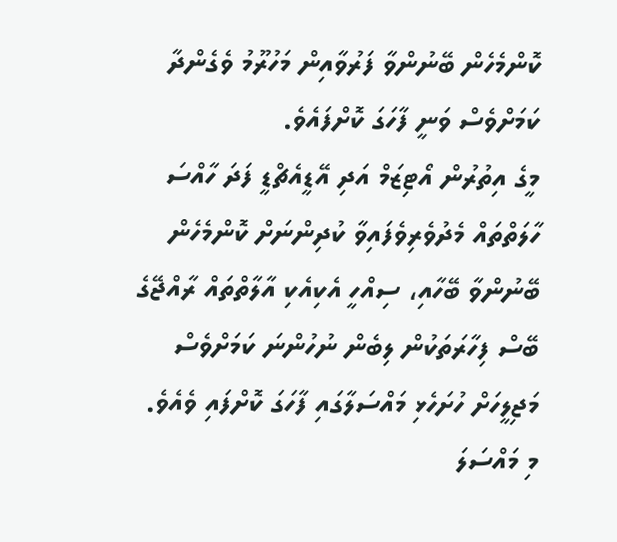ކޮންމެހެން ބޭނުންވާ ފަރުވާއިން މަހުރޫމު ވެގެންދާ ކަމަށްވެސް ވަނީ ފާހަގަ ކޮށްފައެވެ.
މީގެ އިތުރުން އޯޓިޒަމް އަދި އޭޑީއެޗްޑީ ފަދަ ހާއްސަ ހާލަތްތައް މެދުވެރިވެފައިވާ ކުދިންނަށް ކޮންމެހެން ބޭނުންވާ ބޭހާއި، ސިއްހީ އެކިއެކި އާލާތްތައް ރާއްޖޭގެ ބޭސް ފިހާރަތަކުން ލިބެން ނުހުންނަ ކަމަށްވެސް މަޖިލީހަށް ހުށަހެޅި މައްސަލާގައި ފާހަގަ ކޮށްފައި ވެއެވެ.
މި މައްސަލަ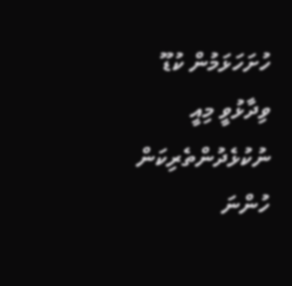ހުށަހަޅަމުން ކުޑޫ ވިދާޅުވީ މިއީ ނުކުޅެދުންތެރިކަން ހުންނަ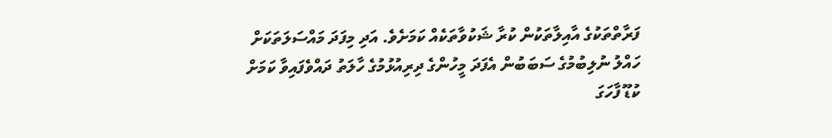ފަރާތްތަކުގެ އާއިލާތަކުން ކުރާ ޝަކުވާތަކެއް ކަމަށެވެ. އަދި މިފަދަ މައްސަލަތަކަށް ހައްލު ނުލިބުމުގެ ސަބަބުން އެފަދަ މީހުންގެ ދިރިއުޅުމުގެ ހާލަތު ދައްވެފައިވާ ކަމަށް ކުޑޫ ފާހަގަ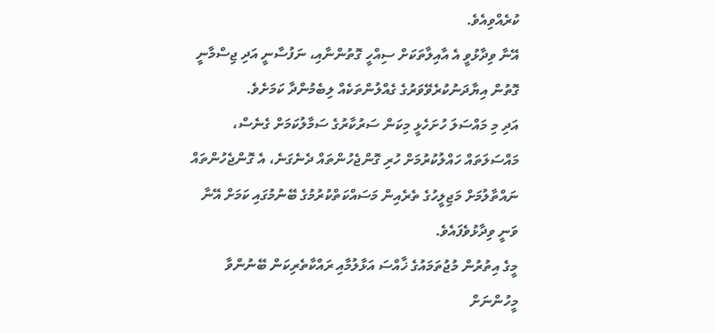ކުރެއްވިއެވެ.
އޭނާ ވިދާޅުވީ އެ އާއިލާތަކަށް ސިއްހީ ގޮތުންނާއި، ނަފުސާނީ އަދި ޖިސްމާނީ ގޮތުން އިޔާދަނުކުރެވޭވަރުގެ ގެއްލުންތަކެއް ލިބެމުންދާ ކަމަށެވެ.
އަދި މި މައްސަލަ ހުށަހެޅީ މިކަން ސަރުކާރުގެ ސަމާލުކަމަށް ގެނެސް، މައްސަލަތައް ހައްލުކުރުމަށް ހުރި ގޮންޖެހުންތައް ދެނެގަނެ، އެ ގޮންޖެހުންތައް ނައްތާލުމަށް މަޖިލީހުގެ ތެރެއިން މަސައްކަތްކުރުމުގެ ބޭނުމުގައި ކަމަށް އޭނާ ވަނީ ވިދާޅުވެފައެވެ.
މީގެ އިތުރުން މުޖުތަމައުގެ ޚާއްސަ އަޅާލުމާއި ރައްކާތެރިކަން ބޭނުންވާ މީހުންނަށް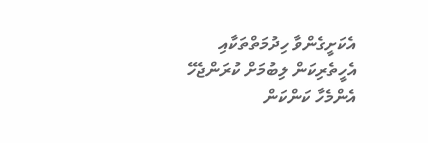އެކަށީގެންވާ ހިދުމަތްތަކާއި އެހީތެރިކަން ލިބުމަށް ކުރަންޖެހޭ އެންމެހާ ކަންކަން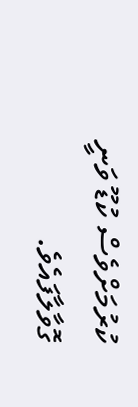ކުރުމަށްވެސް ކުޑޫ ވަނީ ގޮވާލާފައެވެ.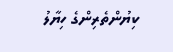ކިޔުންތެރިންގެ ހިޔާލު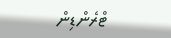ޓްރެންޑިން